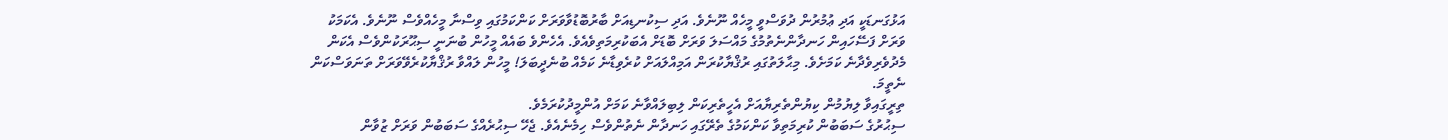އަޅުގަނޑަކީ އަދި ޢުމުރުން ދުވަސްވީ މީހެއް ނޫނެވެ. އަދި ސިކުނޑިއަށް ބާރުބޮޑުވާވަރަށް ކަންކަމުގައި ވިސްނާ މީހެއްވެސް ނޫނެވެ. އެކަމަކު ވަރަށް ފަސޭހައިން ހަނދާންނެތުމުގެ މައްސަލަ ވަރަށް ބޮޑަށް އެބަކުރިމަތިވެއެވެ. އެހެންވެ ބައެއް މީހުން ބުނަނީ ސިޙޫރަކުންވެސް އެކަން މެދުވެރިވެދާނެ ކަމަށެވެ. މިޙާލަތުގައި ރުޤްޔާކުރަން އަމިއްލައަށް ކުރެވިޑާނެ ކަމެއް ބުނެދީބަލަ! މީހުން ލައްވާ ރުޤްޔާކުރެވޭވަރަށް ތަނަވަސްކަން ނެތީމަ.
ތިރީގައިވާ ލިޔުމުން ކިޔުންތެރިޔާއަށް އެހީތެރިކަން ލިބިލައްވާނެ ކަމަށް އުންމީދުކުރަމެވެ.
ސިޙުރުގެ ސަބަބުން ކުރިމަތިވާ ކަންކަމުގެ ތެރޭގައި ހަނދާން ނެތުންވެސް ހިމެނެއެވެ. ޖެހޭ ސިޙުރެއްގެ ސަބަބުން ވަރަށް ޒުވާން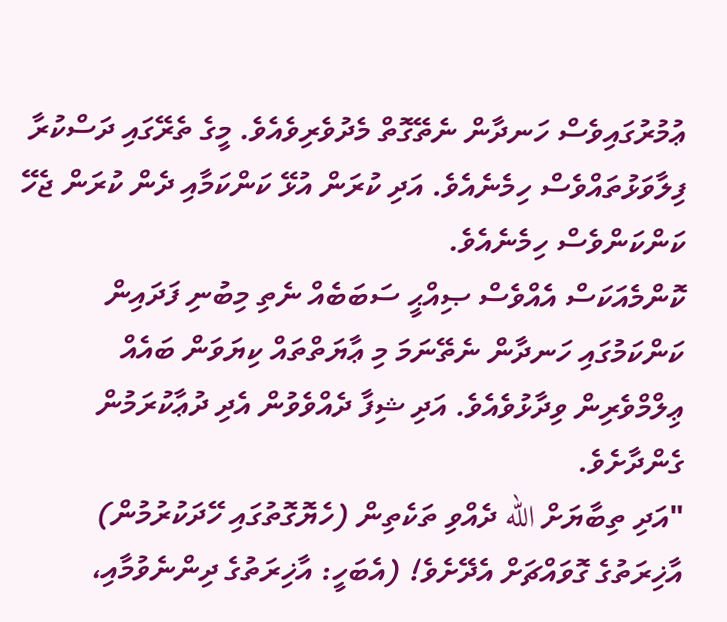ޢުމުރުގައިވެސް ހަނދާން ނެތޭގޮތް މެދުވެރިވެއެވެ. މީގެ ތެރޭގައި ދަސްކުރާ ފިލާވަޅުތައްވެސް ހިމެނެއެވެ. އަދި ކުރަން އުޅޭ ކަންކަމާއި ދެން ކުރަން ޖެހޭ ކަންކަންވެސް ހިމެނެއެވެ.
ކޮންމެއަކަސް އެއްވެސް ޞިއްޙީ ސަބަބެއް ނެތި މިބުނި ފަދައިން ކަންކަމުގައި ހަނދާން ނެތޭނަމަ މި ޢާޔަތްތައް ކިޔަވަން ބައެއް ޢިލްމްވެރިން ވިދާޅުވެއެވެ. އަދި ޝިފާ ދެއްވެވުން އެދި ދުޢާކުރަމުން ގެންދާށެވެ.
"އަދި ތިބާޔަށް الله ދެއްވި ތަކެތިން (ހެޔޮގޮތުގައި ހޭދަކުރުމުން) އާޚިރަތުގެ ގޮވައްޗަށް އެދޭށެވެ! (އެބަހީ: އާޚިރަތުގެ ދިންނެވުމާއި،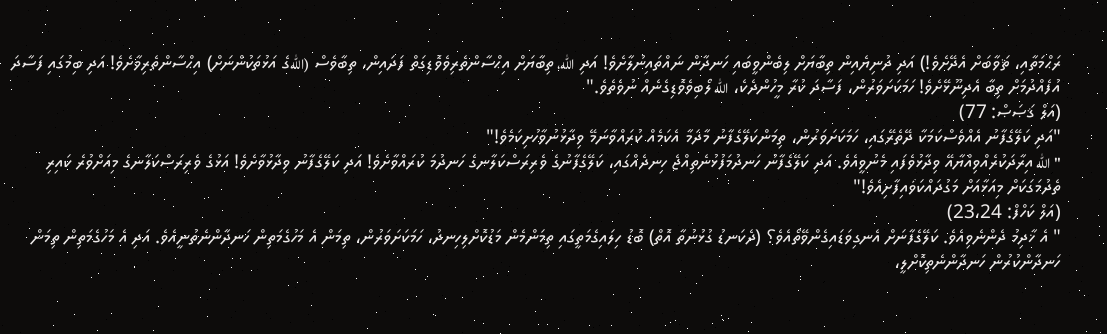ރަޙްމަތާއި، ޘަވާބަށް އެދޭށެވެ!) އަދި ދުނިޔެއިން ތިބާޔަށް ލިބެންވީބައި ހަނދާން ނައްތައިނުލާށެވެ! އަދި الله، ތިބާޔަށް އިޙްސާންތެރިވެވޮޑިގަތް ފަދައިން، ތިބާވެސް (اللهގެ އަޅުތަކުންނަށް) އިޙްސާންތެރިވާށެވެ! އަދި ބިމުގައި ފަސާދަ އުފެއްދުމަށް ތިބާ އެދިނޫޅޭށެވެ! ހަމަކަށަވަރުން، ފަސާދަ ކުރާ މީހުންދެކެ، الله ލޯބިވެވޮޑިގެނެއް ނުވެތެވެ."
(އަލް ޤަޞަޞް: 77)
"އަދި ކަލޭގެފާނު އެއްވެސްކަމަކާ ދޭތެރޭގައި، ހަމަކަށަވަރުން، ތިމަންކަލޭގެފާނު މާދަމާ އެކަމެއް ކުރައްވާނަމޭ ވިދާޅުނުވާހުށިކަމެވެ!"
"الله އިރާދަކުރެއްވިއްޔާއޭ ވިދާޅުވެފައި މެނުވީއެވެ. އަދި ކަލޭގެފާނު ހަނދުމަފުޅުނެތިއްޖެ ހިނދެއްގައި، ކަލޭގެފާނުގެ ވެރިރަސްކަލާނގެ ހަނދުމަ ކުރައްވާށެވެ! އަދި ކަލޭގެފާނު ވިދާޅުވާށެވެ! އަޅުގެ ވެރިރަސްކަލާނގެ މިއަށްވުރެ ކައިރި ތެދުމަގަކަށް މިއަޅާއަށް މަގުދައްކަވައިފާށިއެވެ!"
(އަލް ކަހްފް: 23،24)
" އެ ޚާދިމު ދެންނެވިއެވެ. ކަލޭގެފާނަށް އެނގިވަޑައިގެންވޭތޯއެވެ؟ (ދެކަނޑު ގުޅުނުތާ އޮތް) ބޮޑު ހިލައިގެމަތީގައި ތިމަންމެން މަޑުކޮށްލިހިނދު، ހަމަކަށަވަރުން، ތިމަން އެ މަހުގެމަތިން ހަނދާންނެތުނީއެވެ. އަދި އެ މަހުގެމަތިން ތިމަން ހަނދާންކުރުން ހަނދާންނެތިކޮށްލީ،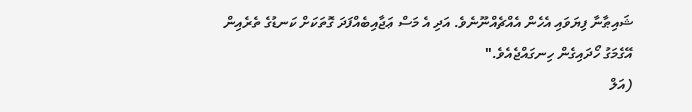ޝައިޠާނާ ފިޔަވައި އެހެން އެއްޗެއްނޫނެވެ. އަދި އެ މަސް ޢަޖާއިބެއްފަދަ ގޮތަކަށް ކަނޑުގެ ތެރެއިން އޭގެމަގު ހޯދައިގެން ހިނގައްޖެއެވެ."
(އަލް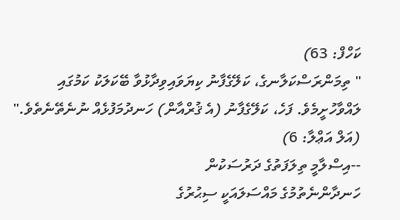ކަހްފް: 63)
" ތިމަންރަސްކަލާނގެ، ކަލޭގެފާނު ކިޔަވައިވިދާޅުވާ ބޭކަލަކު ކަމުގައި ލައްވާހުށީމެވެ. ފަހެ، ކަލޭގެފާނު (އެ ޤުރްއާން) ހަނދުމަފުޅެއް ނުނެތޭނެތެވެ."
(އަލް އަޢްލާ: 6)
--އިސްލާމީ ތިލަފަތުގެ ދަރުސަކުން
ހަނދާންނެތުމުގެ މައްސަލައަކީ ސިޙުރުގެ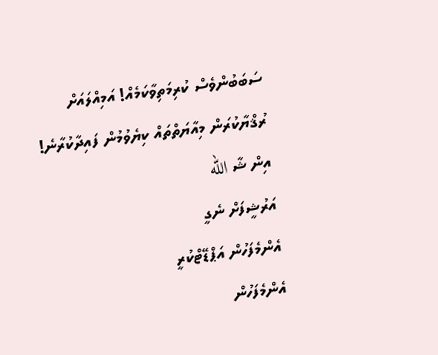ސަބަބުންވެސް ކުރިމަތިވާކަމެއް! އަމިއްލައަށް ރުޤްޔާކުރަން މިއާޔަތްތައް ކިޔެވުމުން ފައިދާކުރާނެ! އިން ޝާ الله
އަރުޝީފަށް ނެގީ
އެންމެފަހުން އަޕްޑޭޓްކުރީ
އެންމެފަހުން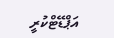އަޕްޑޭޓްކުރީ